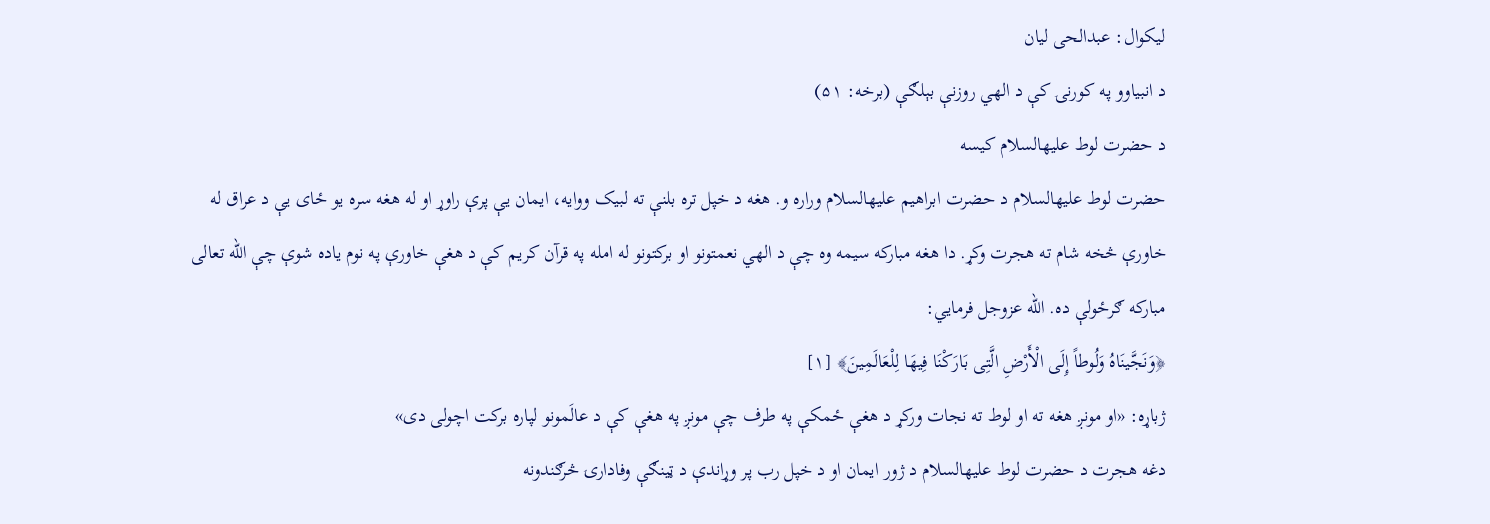لیکوال: عبدالحی لیان
د انبیاوو په کورنۍ کې د الهي روزنې بېلګې (برخه: ۵۱)
د حضرت لوط علیهالسلام کیسه
حضرت لوط علیهالسلام د حضرت ابراهیم علیهالسلام وراره و. هغه د خپل تره بلنې ته لبیک ووایه، ایمان یې پرې راوړ او له هغه سره یو ځای یې د عراق له خاورې څخه شام ته هجرت وکړ. دا هغه مبارکه سیمه وه چې د الهي نعمتونو او برکتونو له امله په قرآن کریم کې د هغې خاورې په نوم یاده شوې چې الله تعالی مبارکه ګرځولې ده. الله عزوجل فرمایي:
﴿وَنَجَّینَاهُ وَلُوطاً إِلَى الْأَرْضِ الَّتِی بَارَكْنَا فِیهَا لِلْعَالَمِینَ﴾ [۱]
ژباړه: «او مونږ هغه ته او لوط ته نجات وركړ د هغې ځمكې په طرف چې مونږ په هغې كې د عالَمونو لپاره بركت اچولى دى»
دغه هجرت د حضرت لوط علیهالسلام د ژور ایمان او د خپل رب پر وړاندې د ټینګې وفادارۍ څرګندونه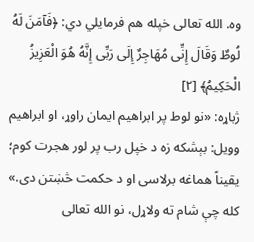وه. الله تعالی خپله هم فرمایلي دي: ﴿فَآمَنَ لَهُ لُوطٌ وَقَالَ إِنِّی مُهَاجِرٌ إِلَى رَبِّی إِنَّهُ هُوَ الْعَزِیزُ الْحَكِیمُ﴾ [۲]
ژباړه: «نو لوط پر ابراهیم ایمان راوړ، او ابراهیم وویل: بېشکه زه د خپل رب پر لور هجرت کوم؛ یقیناً هماغه برلاسی او د حکمت څښتن دی.»
کله چې شام ته ولاړل، نو الله تعالی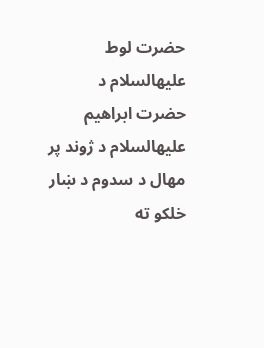حضرت لوط علیهالسلام د حضرت ابراهیم علیهالسلام د ژوند پر مهال د سدوم د ښار خلکو ته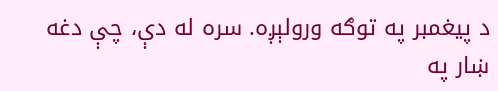د پیغمبر په توګه ورولېږه. سره له دې، چې دغه ښار په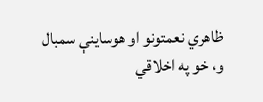ظاهري نعمتونو او هوساینې سمبال و، خو په اخلاقي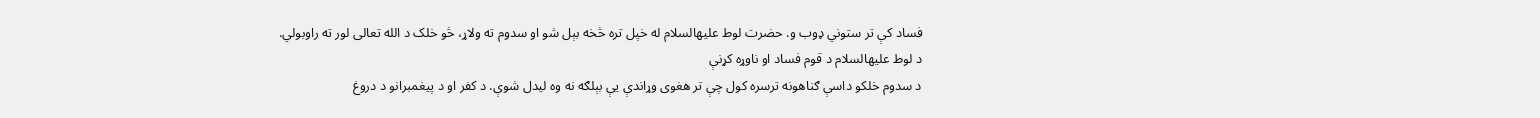فساد کې تر ستوني ډوب و. حضرت لوط علیهالسلام له خپل تره څخه بېل شو او سدوم ته ولاړ، څو خلک د الله تعالی لور ته راوبولي.
د لوط علیهالسلام د قوم فساد او ناوړه کړنې
د سدوم خلکو داسې ګناهونه ترسره کول چې تر هغوی وړاندې یې بېلګه نه وه لیدل شوې. د کفر او د پیغمبرانو د دروغ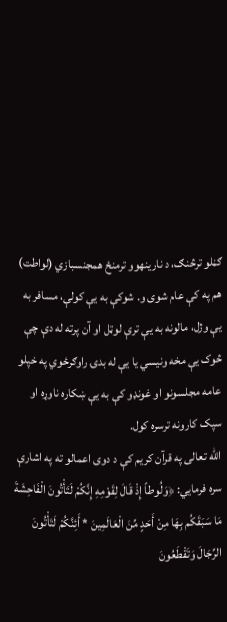ګڼلو ترڅنګ، د نارینهوو ترمنځ همجنسبازي (لواطت) هم په کې عام شوی و. شوکې به یې کولې، مسافر به یې وژل، مالونه به یې ترې لوټل او آن پرته له دې چې څوک یې مخه ونیسي یا یې له بدۍ راوګرځوي په خپلو عامه مجلسونو او غونډو کې به یې ښکاره ناوړه او سپک کارونه ترسره کول.
الله تعالی په قرآن کریم کې د دوی اعمالو ته په اشارې سره فرمایي: ﴿وَلُوطاً إِذْ قَالَ لِقَوْمِهِ إِنَّكُمْ لَتَأْتُونَ الْفَاحِشَةَ مَا سَبَقَكُم بِهَا مِنْ أَحَدٍ مِّنَ الْعَالَمِینَ * أَئِنَّكُمْ لَتَأْتُونَ الرِّجَالَ وَتَقْطَعُونَ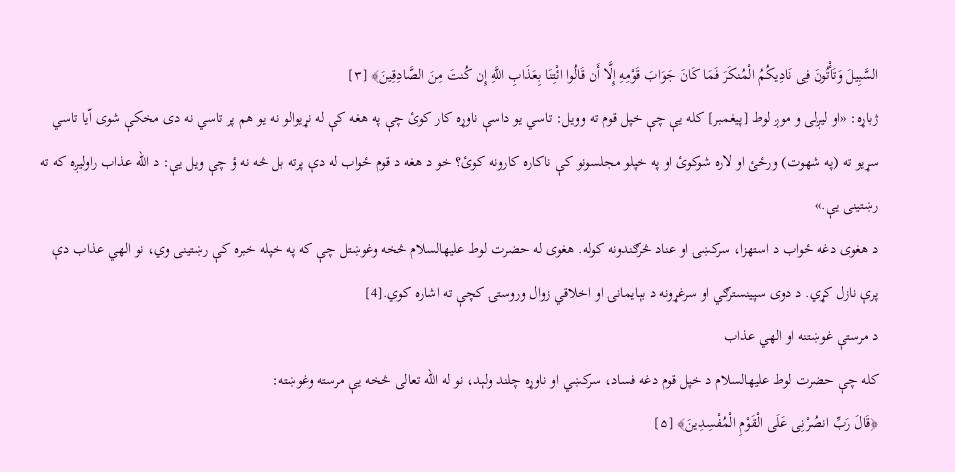السَّبِیلَ وَتَأْتُونَ فِی نَادِیكُمُ الْمُنكَرَ فَمَا كَانَ جَوَابَ قَوْمِهِ إِلَّا أَن قَالُوا ائْتِنَا بِعَذَابِ اللَّهِ إِن كُنتَ مِنَ الصَّادِقِینَ﴾ [۳]
ژباړه: «او لیږلی و موږ لوط [پیغمبر] كله یې چې خپل قوم ته وويل: تاسي يو داسې ناوړه كار كوئ چې په هغه كې له نړيوالو نه يو هم پر تاسي نه دى مخكې شوى اّيا تاسي سړيو ته (په شهوت) ورځئ او لاره شوكوئ او په خپلو مجلسونو كې ناكاره كارونه كوئ؟ خو د هغه د قوم ځواب له دې پرته بل څه نه ؤ چې ويل يې: د الله عذاب راولیږه كه ته رښتينى يې.»
د هغوی دغه ځواب د استهزا، سرکښۍ او عناد څرګندونه کوله. هغوی له حضرت لوط علیهالسلام څخه وغوښتل چې که په خپله خبره کې رښتینی وي، نو الهي عذاب دې پرې نازل کړي. د دوی سپینسترګي او سرغړونه د بېایمانۍ او اخلاقي زوال وروستۍ کچې ته اشاره کوي.[4]
د مرستې غوښتنه او الهي عذاب
کله چې حضرت لوط علیهالسلام د خپل قوم دغه فساد، سرکښي او ناوړه چلند ولېد، نو له الله تعالی څخه یې مرسته وغوښته:
﴿قَالَ رَبِّ انصُرْنِی عَلَى الْقَوْمِ الْمُفْسِدِینَ﴾ [۵]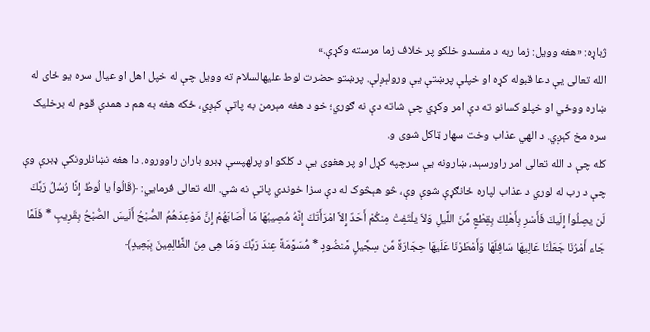ژباړه: «هغه وویل: زما ربه د مفسدو خلكو پر خلاف زما مرسته وكړې.»
الله تعالی یې دعا قبوله کړه او خپلې پرښتې یې ورولېږلې. پرښتو حضرت لوط علیهالسلام ته وویل چې له خپل اهل او عیال سره یو ځای له ښاره ووځي او خپلو کسانو ته دې امر وکړي چې شاته دې نه ګوري؛ خو د هغه مېرمن به پاتې کېږي، ځکه هغه به هم د همدې قوم له برخلیک سره مخ کېږي. د الهي عذاب وخت سهار ټاکل شوی و.
کله چې د الله تعالی امر راورسېد، ښارونه یې سرچپه کړل او پر هغوی یې د کلکو او پرلهپسې ډبرو باران راووروه. دا هغه نښانلرونکې ډبرې وې چې د رب له لوري د عذاب لپاره ځانګړې شوې وې، څو هېڅوک له دې سزا خوندي پاتې نه شي. الله تعالی فرمایي: ﴿قَالُواْ یا لُوطُ إِنَّا رُسُلُ رَبِّكَ لَن یصِلُواْ إِلَیكَ فَأَسْرِ بِأَهْلِكَ بِقِطْعٍ مِّنَ اللَّیلِ وَلاَ یلْتَفِتْ مِنكُمْ أَحَدٌ إِلاَّ امْرَأَتَكَ إِنَّهُ مُصِیبُهَا مَا أَصَابَهُمْ إِنَّ مَوْعِدَهُمُ الصُّبْحُ أَلَیسَ الصُّبْحُ بِقَرِیبٍ * فَلَمَّا جَاء أَمْرُنَا جَعَلْنَا عَالِیهَا سَافِلَهَا وَأَمْطَرْنَا عَلَیهَا حِجَارَةً مِّن سِجِّیلٍ مَّنضُودٍ * مُّسَوَّمَةً عِندَ رَبِّكَ وَمَا هِی مِنَ الظَّالِمِینَ بِبَعِیدٍ﴾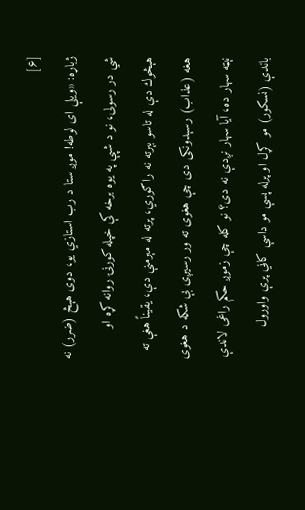[۶]
ژباړه: «ويلې اى لوطه! موږ ستا د رب استازي يو، دوى هېڅ (ضرر) نه شي در رسولى، نو د شپې په يوه برخه كې خپله كورنۍ روانه كړه او هېڅوك دې له تاسو بېرته نه راګوري، پرته له مېرمنې دې، يقيناً هغې ته هغه (عذاب) رسېدونكى دى چې هغوى ته ور رسيږى بې شكه د هغوى نېټه سهار ده، آيا سهار نږدې نه دى؟ نو كله چې زموږ حكم راغى لاندې باندې (نسكور) مو كړل او پرله پسې مو داسې كاڼي پرې واورول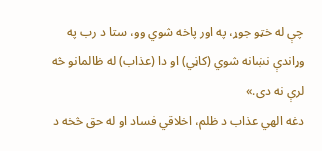چې له خټو جوړ، په اور پاخه شوي وو، ستا د رب په وړاندې نښانه شوي (كاڼي) او دا (عذاب) له ظالمانو څه لرې نه دى.»
دغه الهي عذاب د ظلم، اخلاقي فساد او له حق څخه د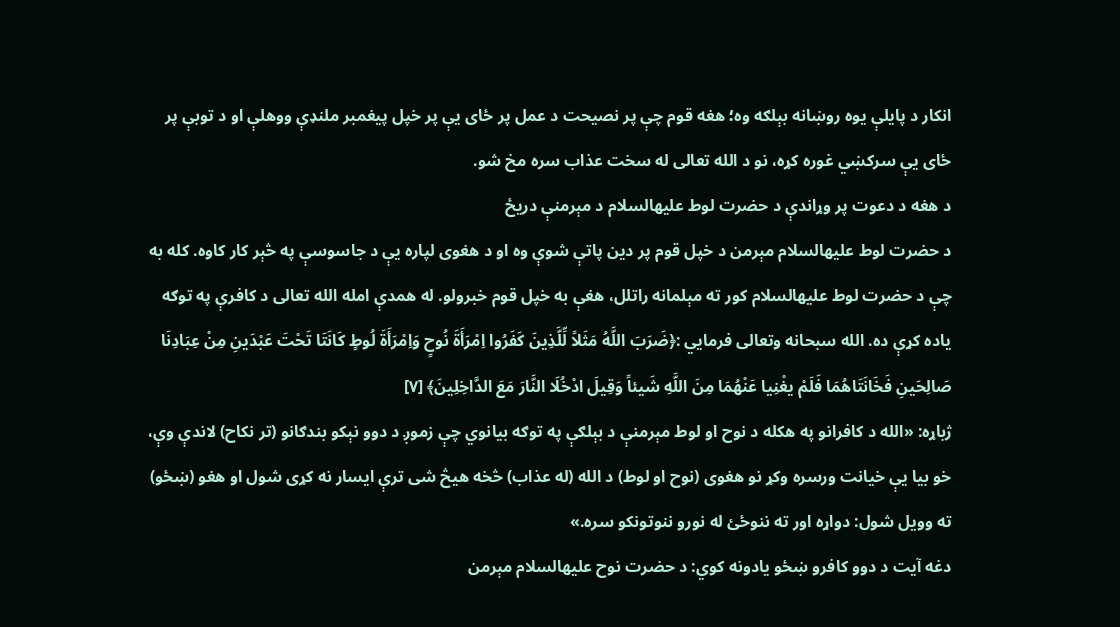انکار د پایلې یوه روښانه بېلګه وه؛ هغه قوم چې پر نصیحت د عمل پر ځای یې پر خپل پیغمبر ملنډې ووهلې او د توبې پر ځای یې سرکښي غوره کړه، نو د الله تعالی له سخت عذاب سره مخ شو.
د هغه د دعوت پر وړاندې د حضرت لوط علیهالسلام د مېرمنې دریځ
د حضرت لوط علیهالسلام مېرمن د خپل قوم پر دین پاتې شوې وه او د هغوی لپاره یې د جاسوسې په څېر کار کاوه. کله به چې د حضرت لوط علیهالسلام کور ته مېلمانه راتلل، هغې به خپل قوم خبرولو. له همدې امله الله تعالی د کافرې په توګه یاده کړې ده. الله سبحانه وتعالی فرمایي :﴿ضَرَبَ اللَّهُ مَثَلاً لِّلَّذِینَ كَفَرُوا اِمْرَأَةَ نُوحٍ وَاِمْرَأَةَ لُوطٍ كَانَتَا تَحْتَ عَبْدَینِ مِنْ عِبَادِنَا صَالِحَینِ فَخَانَتَاهُمَا فَلَمْ یغْنِیا عَنْهُمَا مِنَ اللَّهِ شَیئاً وَقِیلَ ادْخُلَا النَّارَ مَعَ الدَّاخِلِینَ﴾ [۷]
ژباړه: «الله د كافرانو په هكله د نوح او لوط مېرمنې د بېلګې په توګه بيانوي چې زموږ د دوو نېكو بندګانو (تر نكاح) لاندې وې، خو بيا يې خيانت ورسره وكړ نو هغوى (نوح او لوط) د الله (له عذاب) څخه هيڅ شى ترې ايسار نه كړى شول او هغو (ښځو) ته وويل شول: دواړه اور ته ننوځئ له نورو ننوتونكو سره.»
دغه آیت د دوو کافرو ښځو یادونه کوي: د حضرت نوح علیهالسلام مېرمن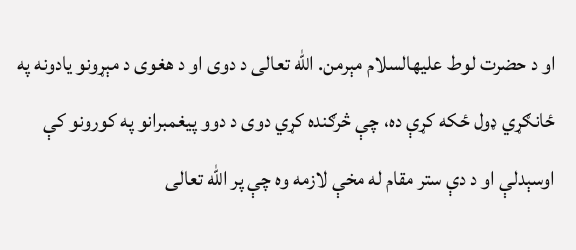او د حضرت لوط علیهالسلام مېرمن. الله تعالی د دوی او د هغوی د مېړونو یادونه په ځانګړي ډول ځکه کړې ده، چې څرګنده کړي دوی د دوو پیغمبرانو په کورونو کې اوسېدلې او د دې ستر مقام له مخې لازمه وه چې پر الله تعالی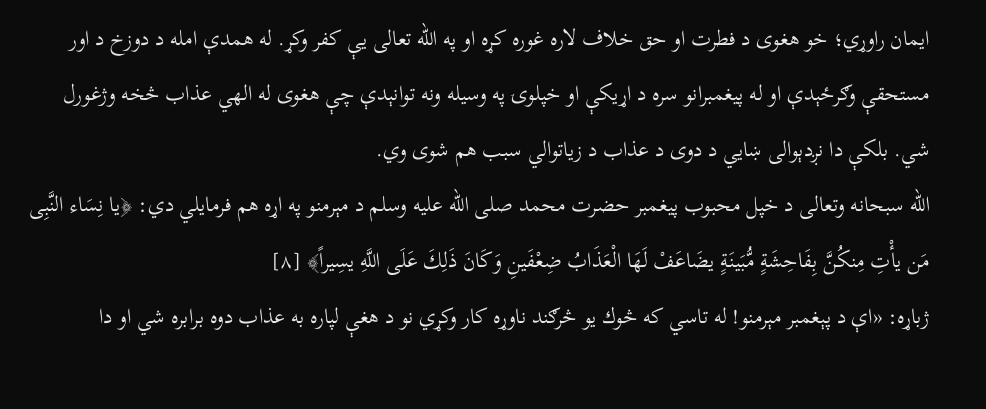ایمان راوړي؛ خو هغوی د فطرت او حق خلاف لاره غوره کړه او په الله تعالی یې کفر وکړ. له همدې امله د دوزخ د اور مستحقې وګرځېدې او له پیغمبرانو سره د اړیکې او خپلوۍ په وسیله ونه توانېدې چې هغوی له الهي عذاب څخه وژغورل شي. بلکې دا نږدېوالی ښایي د دوی د عذاب د زیاتوالي سبب هم شوی وي.
الله سبحانه وتعالی د خپل محبوب پیغمبر حضرت محمد صلى الله عليه وسلم د مېرمنو په اړه هم فرمایلي دي: ﴿یا نِسَاء النَّبِی مَن یأْتِ مِنكُنَّ بِفَاحِشَةٍ مُّبَینَةٍ یضَاعَفْ لَهَا الْعَذَابُ ضِعْفَینِ وَكَانَ ذَلِكَ عَلَى اللَّهِ یسِیراً﴾ [۸]
ژباړه: «اې د پېغمبر مېرمنو! له تاسي که څوك يو څرګند ناوړه كار وكړي نو د هغې لپاره به عذاب دوه برابره شي او دا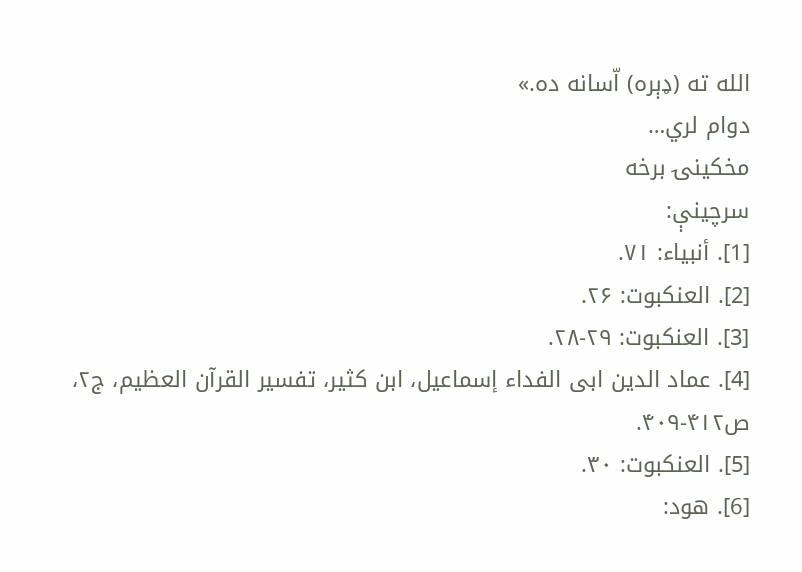الله ته (ډېره) اّسانه ده.»
دوام لري…
مخکینۍ برخه
سرچینې:
[1]. أنبیاء: ۷۱.
[2]. العنکبوت: ۲۶.
[3]. العنکبوت: ۲۹-۲۸.
[4]. عماد الدین ابی الفداء إسماعیل، ابن کثیر، تفسیر القرآن العظیم، ج۲، ص۴۱۲-۴۰۹.
[5]. العنکبوت: ۳۰.
[6]. هود: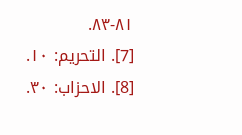۸۳-۸۱.
[7]. التحریم: ۱۰.
[8]. الاحزاب: ۳۰.